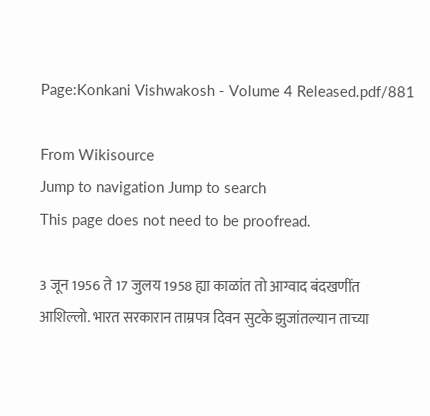Page:Konkani Vishwakosh - Volume 4 Released.pdf/881

From Wikisource
Jump to navigation Jump to search
This page does not need to be proofread.

3 जून 1956 ते 17 जुलय 1958 ह्या काळांत तो आग्वाद बंदखणींत आशिल्लो. भारत सरकारान ताम्रपत्र दिवन सुटके झुजांतल्यान ताच्या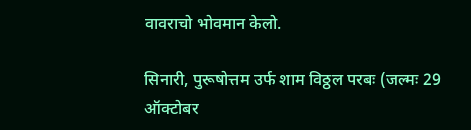वावराचो भोवमान केलो.

सिनारी, पुरूषोत्तम उर्फ शाम विठ्ठल परबः (जल्मः 29 ऑक्टोबर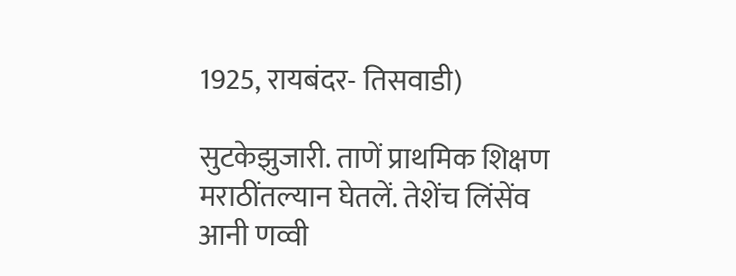1925, रायबंदर- तिसवाडी)

सुटकेझुजारी. ताणें प्राथमिक शिक्षण मराठींतल्यान घेतलें. तेशेंच लिंसेंव आनी णव्वी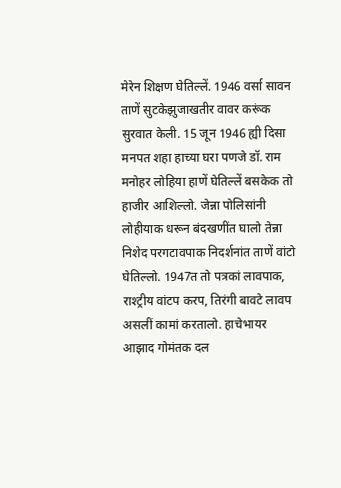मेरेन शिक्षण घेतिल्लें. 1946 वर्सा सावन ताणें सुटकेझुजाखतीर वावर करूंक सुरवात केली. 15 जून 1946 ह्यी दिसा मनपत शहा हाच्या घरा पणजे डॉ. राम मनोहर लोहिया हाणें घेतिल्लें बसकेक तो हाजीर आशिल्लो. जेन्ना पोलिसांनी लोहीयाक धरून बंदखणींत घालो तेन्ना निशेद परगटावपाक निदर्शनांत ताणें वांटो घेतिल्लो. 1947त तो पत्रकां लावपाक, राश्ट्रीय वांटप करप, तिरंगी बावटे लावप असलीं कामां करतालो. हाचेभायर आझाद गोमंतक दल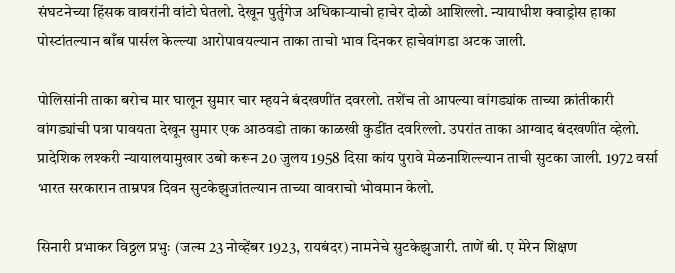संघटनेच्या हिंसक वावरांनी वांटो घेतलो. देखून पुर्तुगेज अधिकाऱ्याचो हाचेर दोळो आशिल्लो. न्यायाधीश क्वाड्रोस हाका पोस्टांतल्यान बाँब पार्सल केल्ल्या आरोपावयल्यान ताका ताचो भाव दिनकर हाचेवांगडा अटक जाली.

पोलिसांनी ताका बरोच मार घालून सुमार चार म्हयने बंदखणींत दवरलो. तशेंच तो आपल्या वांगड्यांक ताच्या क्रांतीकारी वांगड्यांची पत्रा पावयता देखून सुमार एक आठवडो ताका काळखी कुडींत दवरिल्लो. उपरांत ताका आग्वाद बंदखणींत व्हेलो. प्रादेशिक लश्करी न्यायालयामुखार उबो करून 20 जुलय 1958 दिसा कांय पुरावे मेळनाशिल्ल्यान ताची सुटका जाली. 1972 वर्सा भारत सरकारान ताम्रपत्र दिवन सुटकेझुजांतल्यान ताच्या वावराचो भोवमान केलो.

सिनारी प्रभाकर विठ्ठल प्रभुः (जल्म 23 नोव्हेंबर 1923, रायबंदर) नामनेचे सुटकेझुजारी. ताणें बी. ए मेरेन शिक्षण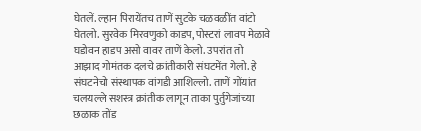घेतलें. ल्हान पिरायेंतच ताणें सुटके चळवळींत वांटो घेतलो. सुरवेक मिरवणुको काडप, पोस्टरां लावप मेळावे घडोवन हाडप असो वावर ताणें केलो. उपरांत तो आझाद गोमंतक दलचे क्रांतीकारी संघटमेंत गेलो. हे संघटनेचो संस्थापक वांगडी आशिल्लो. ताणें गोंयांत चलयल्ले सशस्त्र क्रांतीक लागून ताका पुर्तुगेजांच्या छळाक तोंड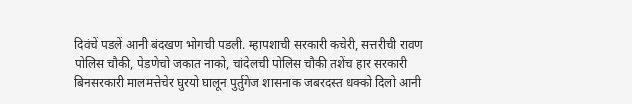दिवंचें पडलें आनी बंदखण भोगची पडली. म्हापशाची सरकारी कचेरी, सत्तरीची रावण पोलिस चौकी, पेडणेचो जकात नाको, चांदेलची पोलिस चौकी तशेंच हार सरकारी बिनसरकारी मालमत्तेचेर घुरयो घालून पुर्तुगेज शासनाक जबरदस्त धक्को दिलो आनी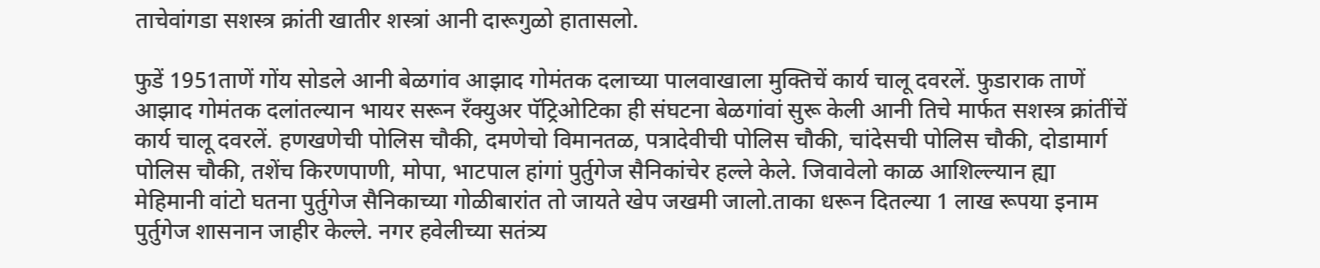ताचेवांगडा सशस्त्र क्रांती खातीर शस्त्रां आनी दारूगुळो हातासलो.

फुडें 1951ताणें गोंय सोडले आनी बेळगांव आझाद गोमंतक दलाच्या पालवाखाला मुक्तिचें कार्य चालू दवरलें. फुडाराक ताणें आझाद गोमंतक दलांतल्यान भायर सरून रँक्युअर पॅट्रिओटिका ही संघटना बेळगांवां सुरू केली आनी तिचे मार्फत सशस्त्र क्रांतींचें कार्य चालू दवरलें. हणखणेची पोलिस चौकी, दमणेचो विमानतळ, पत्रादेवीची पोलिस चौकी, चांदेसची पोलिस चौकी, दोडामार्ग पोलिस चौकी, तशेंच किरणपाणी, मोपा, भाटपाल हांगां पुर्तुगेज सैनिकांचेर हल्ले केले. जिवावेलो काळ आशिल्ल्यान ह्या मेहिमानी वांटो घतना पुर्तुगेज सैनिकाच्या गोळीबारांत तो जायते खेप जखमी जालो.ताका धरून दितल्या 1 लाख रूपया इनाम पुर्तुगेज शासनान जाहीर केल्ले. नगर हवेलीच्या सतंत्र्य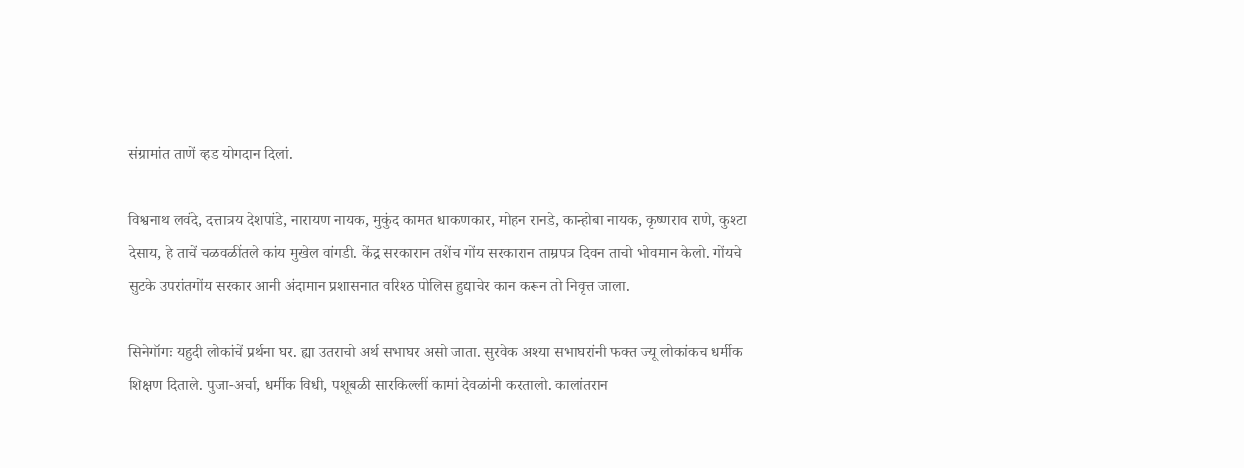संग्रामांत ताणें व्हड योगदान दिलां.

विश्वनाथ लवंदे, दत्तात्रय देशपांडे, नारायण नायक, मुकुंद कामत धाकणकार, मोहन रानडे, कान्होबा नायक, कृष्णराव राणे, कुश्टा देसाय, हे ताचें चळवळींतले कांय मुखेल वांगडी. केंद्र सरकारान तशेंच गोंय सरकारान ताम्रपत्र दिवन ताचो भोवमान केलो. गोंयचे सुटके उपरांतगोंय सरकार आनी अंदामान प्रशासनात वरिश्ठ पोलिस हुद्याचेर कान करून तो निवृत्त जाला.

सिनेगॉगः यहुदी लोकांचें प्रर्थना घर. ह्या उतराचो अर्थ सभाघर असो जाता. सुरवेक अश्या सभाघरांनी फक्त ज्यू लोकांकच धर्मीक शिक्षण दिताले. पुजा-अर्चा, धर्मीक विधी, पशूबळी सारकिल्लीं कामां देवळांनी करतालो. कालांतरान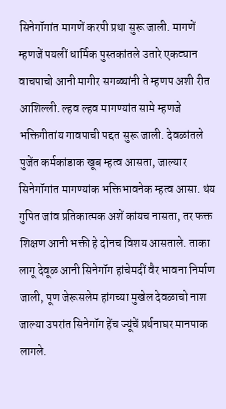सिनेगॉगांत मागणें करपी प्रथा सुरू जाली. मागणें म्हणजें पयलीं धार्मिक पुस्तकांतले उतारे एकट्यान वाचपाचो आनी मागीर सगळ्यांनी ते म्हणप अशी रीत आशिल्ली. ल्हव ल्हव मागण्यांत सामे म्हणजे भक्तिगीतांय गावपाची पद्दत सुरू जाली. देवळांतले पुजेंत कर्मकांडाक खूब म्हत्व आसता, जाल्यार सिनेगॉगांत मागण्यांक भक्तिभावनेक म्हत्व आसा. थंय गुपित जांव प्रतिकात्मक अशें कांयच नासता, तर फक्त शिक्षण आनी भक्ती हे दोनच विशय आसताले. ताका लागू देवूळ आनी सिनेगॉग हांचेमदीं वैर भावना निर्माण जाली, पूण जेरूसलेम हांगच्या मुखेल देवळाचो नाश जाल्या उपरांत सिनेगॉग हेंच ज्यूंचें प्रर्थनाघर मानपाक लागले.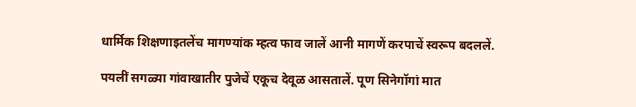धार्मिक शिक्षणाइतलेंच मागण्यांक म्हत्व फाव जालें आनी मागणें करपाचें स्वरूप बदललें.

पयलीं सगळ्या गांवाखातीर पुजेचें एकूच देवूळ आसतालें. पूण सिनेगॉगां मात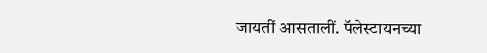जायतीं आसतालीं. पॅलेस्टायनच्या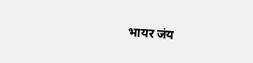भायर जंय